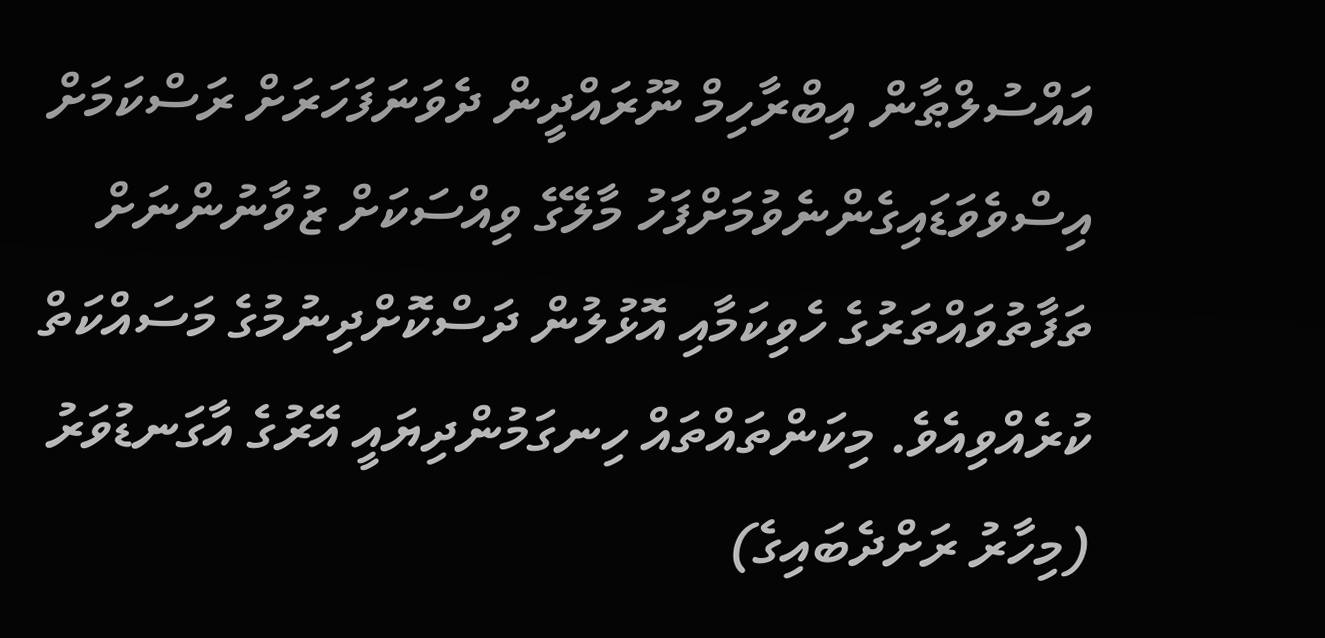އައްސުލްޠާން އިބްރާހިމް ނޫރައްދީން ދެވަނަފަހަރަށް ރަސްކަމަށް އިސްވެވަޑައިގެންނެވުމަށްފަހު މާލޭގެ ވިއްސަކަށް ޒުވާނުންނަށް ތަފާތުވައްތަރުގެ ހެވިކަމާއި އޮޅުލުން ދަސްކޮށްދިނުމުގެ މަސައްކަތް ކުރެއްވިއެވެ. މިކަންތައްތައް ހިނގަމުންދިޔައީ އޭރުގެ އާގަނޑުވަރު (މިހާރު ރަށްދެބައިގެ)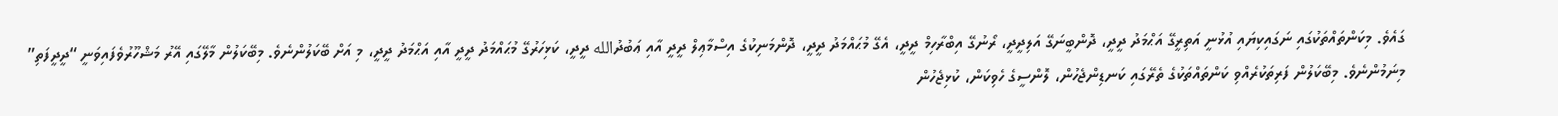ގައެވެ. މިކަންތައްތަކުގައި ނަގައިކިޔައި އުޅުނީ އަތިރީގޭ އަޙްމަދު ދީދީ، ދޮންބީނަގޭ އަލިދީދީ، ރޯނުގޭ އިބްރާހިމް ދީދީ، އެގޭ މުޙައްމަދު ދީދީ، ދޮންމަނިކުގެ އިސްމާޢިލް ދީދީ އާއި ޢަބުދުالله ދީދީ، ކަޅިހަރުގޭ މުޙައްމަދު ދީދީ އާއި އަޙްމަދު ދީދީ، މި އަށް ބޭކަލުންނެވެ. މިބޭކަލުން މާލޭގައި އޭރު މަޝްހޫރުވެފައިވަނީ “ދީދީފަތި” މިނަމުންނެވެ. މިބޭކަލުން ފަރިތަކުރެއްވި ކަންތައްތަކުގެ ތެރޭގައި ކަނޑިންޖެހުން، ލޮންސީގެ ހެވިކަން، ކުޅިޖެހުން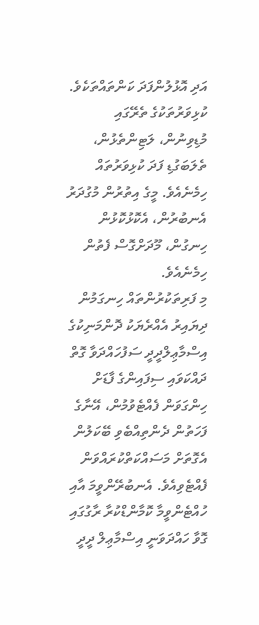އަދި އޮޅުލުންފަދަ ކަންތައްތަކެވެ. ކުޅިވަރުތަކުގެ ތެރޭގައި މުޑިވިނުން، ލަޓިންތެޅުން، ތެލަބަގުޑި ފަދަ ކުޅިވަރުތައް ހިމެނެއެވެ. މީގެ އިތުރުން މުގުދަރު އެނބުރުން، އެކޮޅުކޮޅުން ހިނގުން، މޫދަށްގޮސް ފެތުން ހިމެނެއެވެ.
މި ފަރިތަކުރުންތައް ހިނގަމުން ދިޔައިރު އެއްރެޔަކު ދޮންމަނިކުގެ އިސްމާޢިލްދީދީ ސަފުހައްދަވާ ގޮތް ދައްކަވައި ސިފައިންގެ ފާޑަށް ހިންގަވަން ފެއްޓެވުމުން، އޭނާގެ ފަހަތުން ދެންތިއްބެވި ބޭކަލުން އެގޮތަށް މަސައްކަތްކުރައްވަން ފެއްޓެވިއެވެ. އެނބުރޭންވީމަ އާއި ހުއްޓެންވީމާ ކޮމާންޑްކުރާ ރާގުގައި ގޮވާ ހައްދަވަނީ އިސްމާޢިލް ދީދީ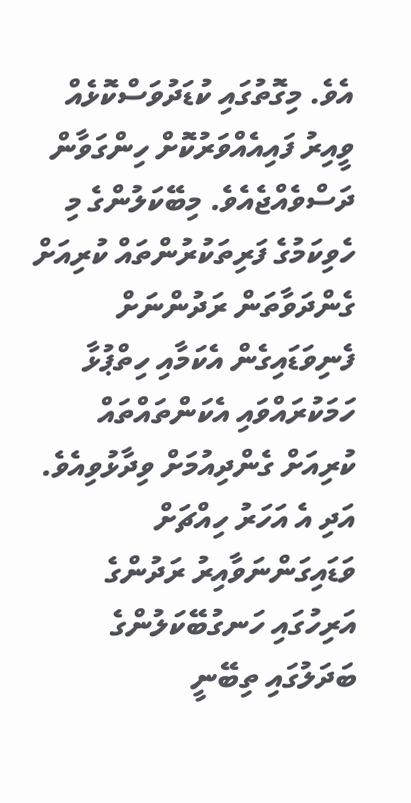އެވެ. މިގޮތުގައި ކުޑަދުވަސްކޮޅެއް ވީއިރު ފައިއެއްވަރުކޮށް ހިންގަވާން ދަސްވެއްޖެއެވެ. މިބޭކަލުންގެ މި ހެވިކަމުގެ ފަރިތަކުރުންތައް ކުރިއަށް ގެންދަވާތަން ރަދުންނަށް ފެނިވަޑައިގެން އެކަމާއި ހިތްޕުޅާ ހަމަކުރައްވައި އެކަންތައްތައް ކުރިއަށް ގެންދިއުމަށް ވިދާޅުވިއެވެ. އަދި އެ އަހަރު ހިއްޗަށް ވަޑައިގަންނަވާއިރު ރަދުންގެ އަރިހުގައި ހަނގުބޭކަލުންގެ ބަދަލުގައި ތިބޭނީ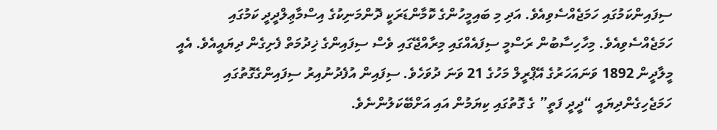ސިފައިންކަމުގައި ހަމަޖެއްސެވިއެވެ. އަދި މި ބައިމީހުންގެ ކޮމާންޑަރަކީ ދޮންމަނިކުގެ އިސްމާޢިލްދީދީ ކަމުގައި ހަމަޖެއްސެވިއެވެ. މިހާހިސާބުން ރަސްމީ ސިފައެއްގައި މިރާއްޖޭގައި ވެސް ސިފައިންގެ ޚިދުމަތް ފެށިގެން ދިޔައީއެވެ. އެއީ މީލާދީން 1892 ވަނައަހަރުގެ އޭޕްރީލް މަހުގެ 21 ވަނަ ދުވަހެވެ. ސިފައިން އުފެދުނުއިރު ސިފައިންގެގޮތުގައި ހަމަޖެހިގެންދިޔައީ “ދީދީ ފަތީ” ގެ ގޮތުގައި ކިޔަމުން އައި އަށްބޭކަލުންނެވެ.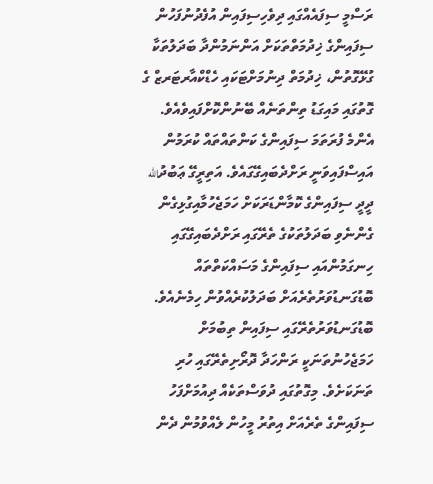ރަސްމީ ސިފައެއްގައި ދިވެހިސިފައިން އުފެދުނުފަހުން ސިފައިންގެ ޚިދުމަތްތަކަށް އަންނަމުންދާ ބަދަލުތަކާ ގުޅޭގޮތުން، ޚިދުމަތް ދިނުމަށްޓަކައި ހެޑްކްއާރޓަރޒް ގެ ގޮތުގައި މައިގަޑު ތިންތަނެއް ބޭނުންކޮށްފައިވެއެވެ. އެންމެ ފުރަތަމަ ސިފައިންގެ ކަންތައްތައް ކުރަމުން އައިސްފައިވަނީ ރަށްދެބައިގޭގައެވެ. އަތިރީގޭ ޢަބުދުالله ދީދީ ސިފައިންގެ ކޮމާންޑަރަކަށް ހަމަޖެހުމާއިގުޅިގެން ގެންނެވި ބަދަލުތަކުގެ ތެރޭގައި ރަށްދެބައިގޭގައި ހިނގަމުންއައި ސިފައިންގެ މަސައްކަތްތައް ބޮޑުގަނޑުވަރުތެރެއަށް ބަދަލުކުރެއްވުން ހިމެނެއެވެ. ބޮޑުގަނޑުވަރުތެރޭގައި ސިފައިން ތިބުމަށް ހަމަޖެހުނުތަނަކީ ރަންހަދާ ދޮރޯށިތެރޭގައި ހުރި ތަނަކަށެވެ. މިގޮތުގައި ދުވަސްތަކެއް ދިއުމަށްފަހު ސިފައިންގެ ތެރެއަށް އިތުރު މީހުން ލެއްވުމުން ދެން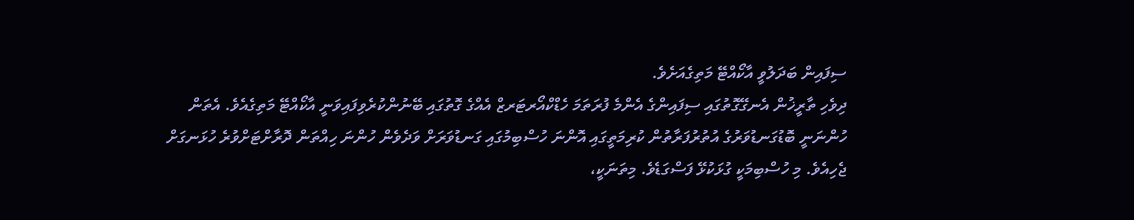ސިފައިން ބަދަލުވީ އާކޯއްޓޭ މަތިގެއަށެވެ.
ދިވެހި ތާރީޚުން އެނގޭގޮތުގައި ސިފައިންގެ އެންމެ ފުރަތަމަ ހެޑްކްއޯރޓަރޒް އެއްގެ ގޮތުގައި ބޭނުންކުރެވިފައިވަނީ އާކޯއްޓޭ މަތިގެއެވެ. އެތަން ހުންނަނީ ބޮޑުގަނޑުވަރުގެ އުތުރުފަރާތުން ކުރިމަތީގައި އޮންނަ ހުސްބިމުގައި ގަނޑުވަރަށް ވަދެވެން ހުންނަ ހިއްތަން ދޮރާށްޓަށްވުރެ ހުޅަނގަށް ޖެހިއެވެ. މި ހުސްބިމަކީ ގުޅަކުޅޭ ފަސްގަޑެވެ. މިތަނަކީ،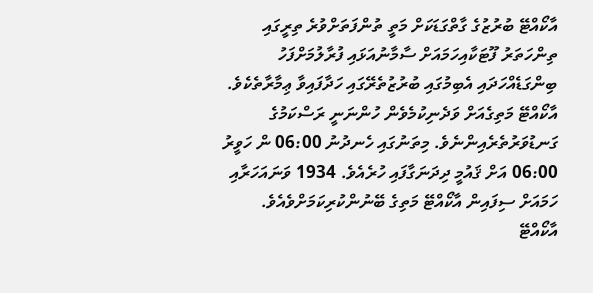އާކޯއްޓޭ ބުރުޒުގެ ގާތްގަޑަކަށް މަތީ ތުންފަތަށްވުރެ ތިރީގައި ތިންހަތަރު ފޫޓަކާއިހަމައަށް ސާމާނުއަޅައި ފުރާލުމަށްފަހު ބިންގަޑެއްހަދައި އެބިމުގައި ބުރުޒުތެރޭގައި ހަދާފައިވާ ޢިމާރާތެކެވެ. އާކޯއްޓޭ މަތިގެއަށް ވަދެނިކުމެވެން ހުންނަނީ ރަސްކަމުގެ ގަނޑުވަރުތެރެއިންނެވެ. މިތަނުގައި ހެނދުނު 06:00 ން ހަވީރު 06:00 އަށް ޤައުމީ ދިދަނަގާފައި ހުރެއެވެ. 1934 ވަނައަހަރާއި ހަމައަށް ސިފައިން އާކޯއްޓޭ މަތިގެ ބޭނުންކުރިކަމަށްވެއެވެ.
އާކޯއްޓޭ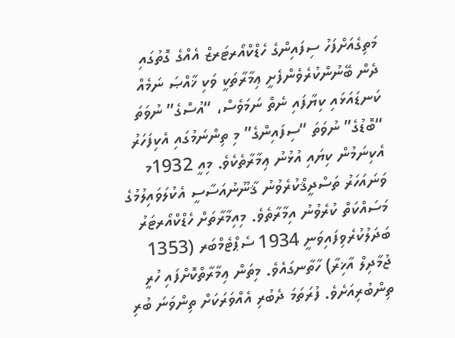މަތިގެއަށްފަހު ސިފައިންގެ ހެޑްކްއޯރޓަރޒް އެއްގެ ގޮތުގައި ދެން ބޭނުންކުރެވެންފެށީ ޢިމާރާތަކީ ވަކި ޚާއްޞަ ނަމެއް ކަނޑައަޅައި ކިޔާފައި ނެތް ނަމަވެސް، “އުސްގެ” ނުވަތަ “ބޮޑުގެ” ނުވަތަ “ސިފައިންގެ” މި ތިންނަމުގައި އެކިފަހަރު އެކިނަމުން ކިޔައި އުޅުނު ޢިމާރާތެކެވެ. މިއީ 1932މ ވަނައަހަރު ތަސްދީޤްކުރެވުނު ޤާނޫނުއަސާސީ އެކުލަވައިލުމުގެ މަސައްކަތް ކުރެވުނު އިމާރާތެވެ. މިއިމާރާތަށް ހެޑްކްއޯރޓަރު ބަދަލުކުރެވިފައިވަނީ 1934 ސެޕްޓެމްބަރ (1353 ޖުމާދިލް އާޚިރާ) ހާތާނގައެވެ. މިތަން ޢިމާރާތްކޮށްފައި ހުރީ ތިންބުރިއަށެވެ. ފުރަތަމަ ދެބުރި އެއްވަރަކަށް ތިންވަނަ ބުރި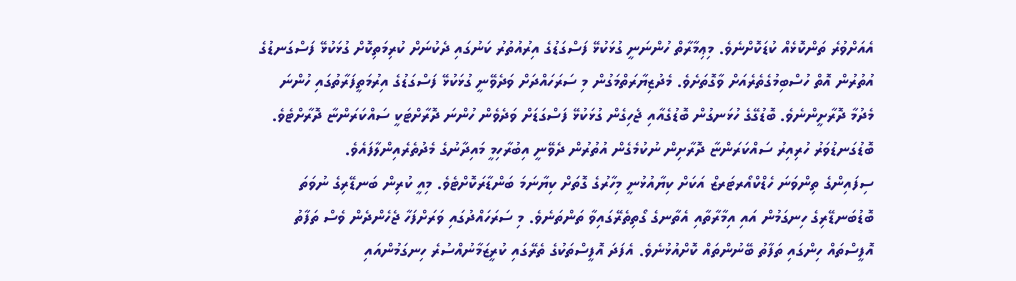އެއަށްވުރެ ތަންކޮޅެއް ކުޑަކޮށްނެވެ. މިޢިމާރާތް ހުންނަނީ ގުޅަކުޅޭ ފަސްގަޑުގެ އިރުއުތުރު ކަނުގައި ދެކުނަށް ކުރިމަތިކޮށް ގުޅަކުޅޭ ފަސްގަނޑުގެ އުތުރުން އޮތް ހުސްބިމުގެތެރެއަށް ވާގޮތަށެވެ. މެދުޒިޔާރަތްމަގުން މި ސަރަހައްދަށް ވަދެވޭނީ ގުޅަކުޅޭ ފަސްގަޑުގެ އިރުމަތީފަރާތުގައި ހުންނަ މެދުމާ ދޮރާށީންނެވެ. ބޮޑުގޭގެ ހުޅަނގުން ބޮޑުގެއާއި ޖެހިގެން ގުޅަކުޅޭ ފަސްގަޑަށް ވަދެވެން ހުންނަ ދޮރާށްޓަކީ ސައްކަރަންޏާ ދޮރާށްޓެވެ. ބޮޑުގަނޑުވަރު ހުރިއިރު ސައްކަރަންޏާ ދޮރާށިން ނުކުމެގެން އުތުރުން ދެވޭނީ އިބުރާހިމީ މައިދާނުގެ މެދުތެރެއިންލާފައެވެ.
ސިފައިންގެ ތިންވަނަ ހެޑްކްއޯރޓަރޒް އަކަށް ކިޔާއުޅުނީ މިހާރުގެ ގޮތަށް ކިޔާނަމަ ބަންޑާރަކޮށްޓެވެ. މިއީ ކުރިން ބަނޑޭރިގެ ނުވަތަ ބޮޑުބަނޑޭރިގެ ހިނގަމުން އައި އިމާރާތާއި އެތާނގެ ގޯތިތެރޭގައިވާ ތަންތަނެވެ. މި ސަރަހައްދުގައި ވަރަށްފަހާ ޖެހެންދެން ވެސް ތަފާތު އޮފީސްތައް ހިންގައި ތަފާތު ބޭނުންތައް ކޮށްއުޅުނެވެ. އެފަދަ އޮފީސްތަކުގެ ތެރޭގައި ކުރީޒަމާނުއްސުރެ ހިނގަމުންއައި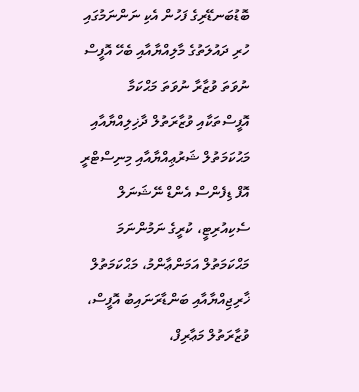ބޮޑުބަނޑޭރިގެ ފަހުން އެކި ނަންނަމުގައި ހުރި ދައުލަތުގެ މާލިއްޔާއާއި ބެހޭ އޮފީސް ނުވަތަ ވުޒާރާ ނުވަތަ މަޙްކަމާ އޮފީސްތަކާއި ވުޒާރަތުލް ދާޚިލިއްޔާއާއި މަޙުކަމަތުލް ޝަރުޢިއްޔާއާއި މިނިސްޓްރީ އޮފް ޑިފެންސް އެންޑް ނޭޝަނަލް ސެކިއުރިޓީ، ކުރީގެ ނަމުންނަމަ މަޙްކަމަތުލް އަމަންޢާންމު، މަޙްކަމަތުލް ޚާރިޖިއްޔާއާއި ބަންޑާރަނައިބު އޮފީސް، ވުޒާރަތުލް މަޢާރިފް،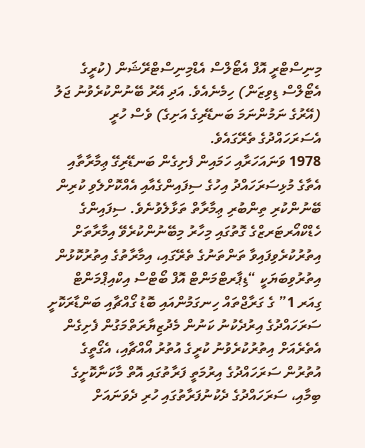މިނިސްޓްރީ އޮފް އެޓޯލްސް އެޑްމިނިސްޓްރޭޝަން (ކުރީގެ އެޓޯލްސް ޑިވިޒަން) ހިމެނެއެވެ. އަދި އޭރު ބޭނުންކުރެވުނު ޖަލު (އޭރުގެ ނަމުންނަމަ ބަނޑޭރިގެ އަށިގެ) ވެސް ހުރީ އެސަރަހައްދުގެ ތެރޭގައެވެ.
1978 ވަނައަހަރާއި ހަމައިން ފެށިގެން ބަނޑޭރިގޭ ޢިމާރާތާއި އެތާގެ މުޅިސަރަހައްދު އިހުގެ ސިފައިންގެއާއި އެއްކޮށްލެވި ކުރިން ބޭނުންކުރި ތިންބުރި ޢިމާރާތް ތަޅާލެވުނެވެ. ސިފައިންގެ ހެޑްކްއޯރޓަރޒްގެ ގޮތުގައި މިހާރު މިބޭނުންކުރެވޭ އިމާރާތަށް އިތުރުކުރެވިފައިވާ ތަންތަނުގެ ތެރޭގައި، އިމާރާތުގެ އިތުރުކޮޅުން އިތުރުވިބަޔަކީ “ޑިޕާރޓްމަންޓް އޮފް ބޯޓްސް އިކްއިޕްމަންޓް ގިއަރ 1” ގެ ގަރާޖްތައް ހިނގަމުންއައި ބޮޑު ގޯއްޗާއި ބަންޑާރަކޮށީ ސަރަހައްދުގެ އިރުދެކުނު ކަނުން މެދުޒިޔާރަތްމަގުން ފެށިގެން އެތެރެއަށް އިތުރުކުރެވުނު ކުރީގެ އުތުރު އޯއްޗާއި، އެގޯތީގެ އުތުރުން ސަރަހައްދުގެ އިރުމަތީ ފަރާތުގައި އޮތް މާކަނާކޮށީގެ ބިމާއި، ސަރަހައްދުގެ ދެކުނުފަރާތުގައި ހުރި ދެވަނައަށް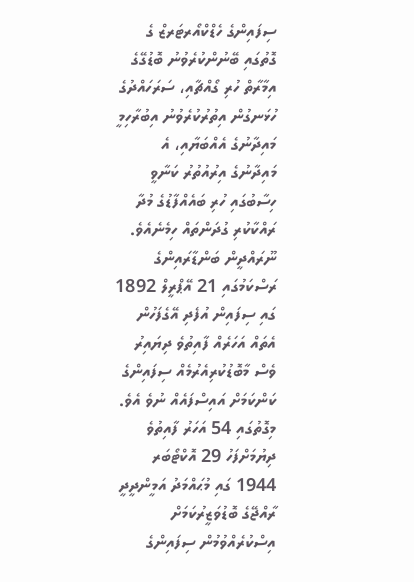ސިފައިންގެ ހެޑްކްއޯރޓަރޒް ގެ ގޮތުގައި ބޭނުންކުރެވުނު ބޮޑުގޭގެ އިމާރާތް ހުރި ގޯއްޗާއި، ސަރަހައްދުގެ ހުޅަނގުން އިތުރުކުރެވުނު އިބުރާހިމީ މައިދާނުގެ އެއްބަޔާއި، އެ މައިދާނުގެ އިރުއުތުރު ކަނާވީ ހިސާބުގައި ހުރި ބައެއްފާޑުގެ މުދާ ރައްކާކުރި ގުދަންތައް ހިމެނެއެވެ.
ނޫރައްދީން ބަންޑާރައިންގެ ރަސްކަމުގައި 21 އޭޕްރީލް 1892 ގައި ސިފައިން އުފެދި އޭގެފަހުން އެތައް އަހަރެއް ފާއިތުވެ ދިޔައިރު ވެސް މާބޮޑުކުރިއެރުމެއް ސިފައިންގެ ކަންކަމަށް އައިސްފައެއް ނުވެ އެވެ. މިގޮތުގައި 54 އަހަރު ފާއިތުވެ ދިޔުމަށްފަހު 29 އޮކްޓޯބަރ 1944 ގައި މުޙައްމަދު އަމީންދީދީ ރާއްޖޭގެ ބޮޑުވަޒީރުކަމަށް އިސްކުރެއްވުމުން ސިފައިންގެ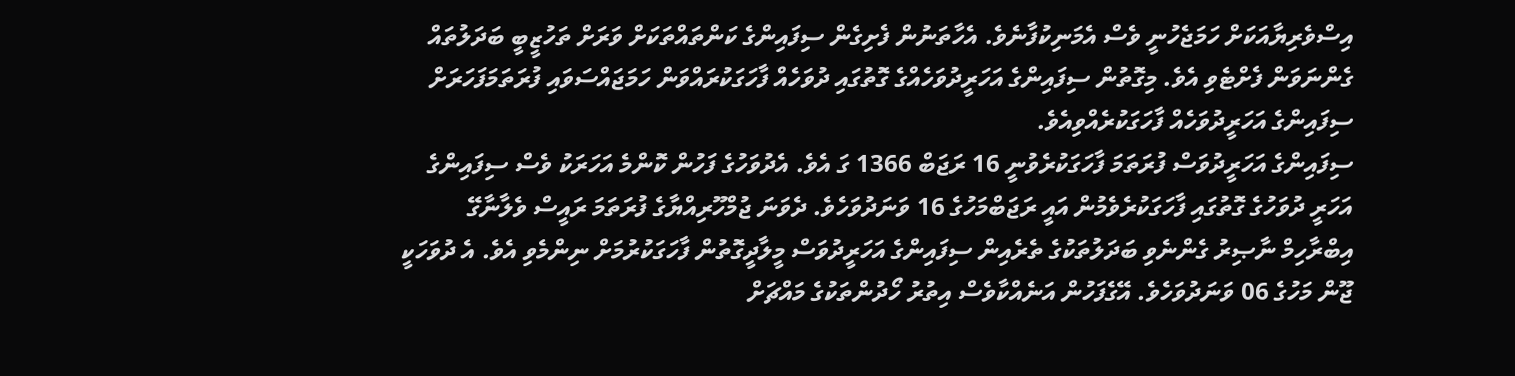އިސްވެރިޔާއަކަށް ހަމަޖެހުނީ ވެސް އެމަނިކުފާނެވެ. އެހާތަނުން ފެށިގެން ސިފައިންގެ ކަންތައްތަކަށް ވަރަށް ތަހުޒީބީ ބަދަލުތައް ގެންނަވަން ފެށްޓެވި އެވެ. މިގޮތުން ސިފައިންގެ އަހަރީދުވަހެއްގެ ގޮތުގައި ދުވަހެއް ފާހަގަކުރައްވަން ހަމަޖައްސަވައި ފުރަތަމަފަހަރަށް ސިފައިންގެ އަހަރީދުވަހެއް ފާހަގަކުރެއްވިއެވެ.
ސިފައިންގެ އަހަރީދުވަސް ފުރަތަމަ ފާހަގަކުރެވުނީ 16 ރަޖަބް 1366 ގަ އެވެ. އެދުވަހުގެ ފަހުން ކޮންމެ އަހަރަކު ވެސް ސިފައިންގެ އަހަރީ ދުވަހުގެ ގޮތުގައި ފާހަގަކުރެވެމުން އައީ ރަޖަބްމަހުގެ 16 ވަނަދުވަހެވެ. ދެވަނަ ޖުމްހޫރިއްޔާގެ ފުރަތަމަ ރައީސް ވެލާނާގޭ އިބްރާހިމް ނާޞިރު ގެންނެވި ބަދަލުތަކުގެ ތެރެއިން ސިފައިންގެ އަހަރީދުވަސް މީލާދީގޮތުން ފާހަގަކުރުމަށް ނިންމެވި އެވެ. އެ ދުވަހަކީ ޖޫން މަހުގެ 06 ވަނަދުވަހެވެ. އޭގެފަހުން އަނެއްކާވެސް އިތުރު ހޯދުންތަކުގެ މައްޗަށް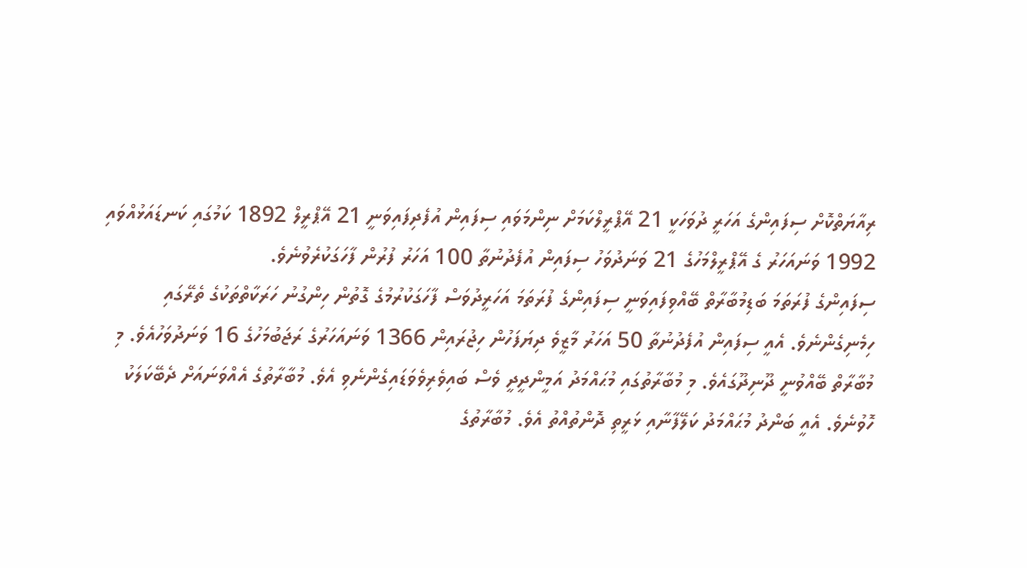ރިއާޔަތްކޮށް ސިފައިންގެ އަހަރީ ދުވަހަކީ 21 އޭޕްރީލްކަމަށް ނިންމަވައި ސިފައިން އުފެދިފައިވަނީ 21 އޭޕްރީލް 1892 ކަމުގައި ކަނޑައަޅުއްވައި 1992 ވަނައަހަރު ގެ އޭޕްރީލްމަހުގެ 21 ވަނަދުވަހު ސިފައިން އުފެދުނުތާ 100 އަހަރު ފުރުން ފާހަގަކުރެވުނެވެ.
ސިފައިންގެ ފުރަތަމަ ބަޑިމުބާރާތް ބޭއްވިފައިވަނީ ސިފައިންގެ ފުރަތަމަ އަހަރީދުވަސް ފާހަގަކުރުމުގެ ގޮތުން ހިންގުނު ހަރަކާތްތަކުގެ ތެރޭގައި ހިމެނިގެންނެވެ. އެއީ ސިފައިން އުފެދުނުތާ 50 އަހަރު މާޒީވެ ދިޔަފަހުން ހިޖުރައިން 1366 ވަނައަހަރުގެ ރަޖަބުމަހުގެ 16 ވަނަދުވަހުއެވެ. މި މުބާރާތް ބޭއްވުނީ ދޫނިދޫގައެވެ. މި މުބާރާތުގައި މުޙައްމަދު އަމީންދީދީ ވެސް ބައިވެރިވެވަޑައިގެންނެވި އެވެ. މުބާރާތުގެ އެއްވަނައަށް ދެބޭކަލަކު ހޮވުނެވެ. އެއީ ބަންދު މުޙައްމަދު ކަލޭފާނާއި ޅަރީތި ދޮންތުއްތު އެވެ. މުބާރާތުގެ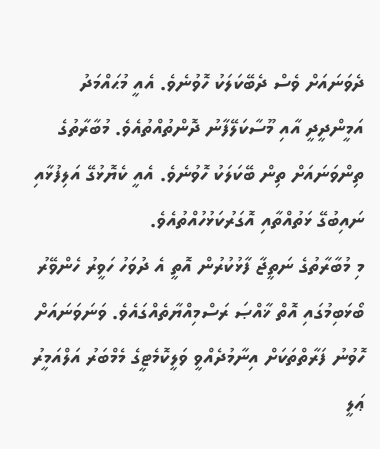ދެވަނައަށް ވެސް ދެބޭކަލަކު ހޮވުނެވެ. އެއީ މުޙައްމަދު އަމީންދީދީ އާއި މޫސާކަލޭފާނު ދޮންތުއްތުއެވެ. މުބާރާތުގެ ތިންވަނައަށް ތިން ބޭކަލަކު ހޮވުނެވެ. އެއީ ކެޔޮޅުގޭ އަލިފުޅާއި ނައިބުގޭ ޅަތުއްތާއި އޮގަރުކަޅުހުއްތުއެވެ.
މި މުބާރާތުގެ ނަތީޖާ ފާޅުކުރުން އޮތީ އެ ދުވަހު ހަވީރު ހެންވޭރު ބޯޅަބިމުގައި އޮތް ޚާއްޞަ ރަސްމިއްޔާތެއްގައެވެ. ވަނަވަނައަށް ހޮވުނު ފަރާތްތަކަށް އިނާމުދެއްވީ ވަލީކޮމެޓީގެ މެމްބަރު އަލްއަމީރު ޢަލީ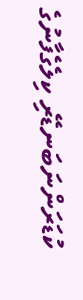ކުޑަރަންނަބަނޑޭރި ކިލެގެފާނުގެ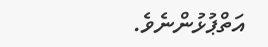އަތްޕުޅުންނެވެ.